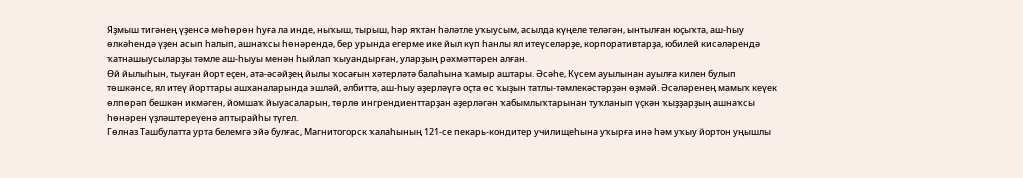Яҙмыш тигәнең үҙенсә мөһөрөн һуға ла инде, ныҡыш, тырыш, һәр яҡтан һәләтле уҡыусым, асылда күңеле теләгән, ынтылған юҫыҡта, аш-һыу өлкәһендә үҙен асып һалып, ашнаҡсы һөнәрендә, бер урында егерме ике йыл күп һанлы ял итеүселәрҙе, корпоративтарҙа, юбилей кисәләрендә ҡатнашыусыларҙы тәмле аш-һыуы менән һыйлап ҡыуандырған, уларҙың рәхмәттәрен алған.
Өй йылыһын, тыуған йорт еҫен, ата-әсәйҙең йылы ҡосағын хәтерләтә балаһына ҡамыр аштары. Әсәһе, Күсем ауылынан ауылға килен булып төшкәнсе, ял итеү йорттары ашханаларында эшләй, әлбиттә, аш-һыу әҙерләүгә оҫта өс ҡыҙын татлы-тәмлекәстәрҙән өҙмәй. Әсәләренең мамыҡ кеүек өлпөрәп бешкән икмәген, йомшаҡ йыуасаларын, төрлө ингрендиенттарҙан әҙерләгән ҡабымлыҡтарынан туҡланып үҫкән ҡыҙҙарҙың ашнаҡсы һөнәрен үҙләштереүенә аптырайһы түгел.
Гөлназ Ташбулатта урта белемгә эйә булғас, Магнитогорск ҡалаһының 121-се пекарь-кондитер училищеһына уҡырға инә һәм уҡыу йортон уңышлы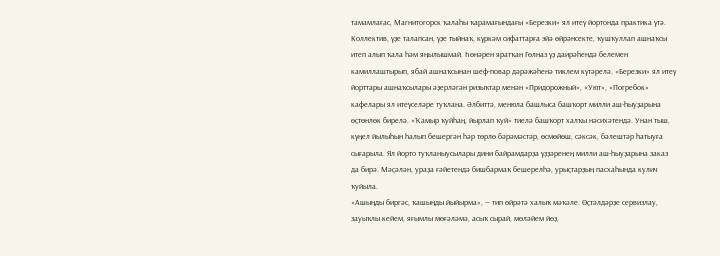тамамлағас, Магнитогорск ҡалаһы ҡарамағындағы «Березки» ял итеү йортонда практика үтә.
Коллектив, үҙе талапсан, үҙе тыйнаҡ, күркәм сифаттарға эйә өйрәнсекте, ҡушҡуллап ашнаҡсы итеп алып ҡала һәм яңылышмай. Һөнәрен яратҡан Гөлназ үҙ даирәһендә белемен камиллаштырып, ябай ашнаҡсынан шеф-повар дәрәжәһенә тиклем күтәрелә. «Березки» ял итеү йорттары ашнаҡсылары әҙерләгән ризыҡтар менән «Придорожный», «Уют», «Погребок» кафелары ял итеүселәре туҡлана. Әлбиттә, менюла башлыса башҡорт милли аш-һыуҙарына өҫтөнлөк бирелә. «Ҡамыр ҡуйһаң, йырлап ҡуй» тиелә башҡорт халҡы нәсихәтендә. Унан тыш, күңел йылыһын һалып бешергән һәр төрлө бәрәмәстәр, өсмөйөш, сәксәк, бәлештәр һатыуға сығарыла. Ял йорто туҡланыусылары дини байрамдарҙа үҙҙәренең милли аш-һыуҙарына заказ да бирә. Мәҫәлән, ураҙа ғәйетендә бишбармаҡ бешерелһә, урыҫтарҙың пасхаһында кулич ҡуйыла.
«Ашыңды биргәс, ҡашыңды йыйырма», — тип өйрәтә халыҡ мәҡәле. Өҫтәлдәрҙе сервизлау, зауыҡлы кейем, яғымлы мөғәләмә, асыҡ сырай, мөләйем йөҙ,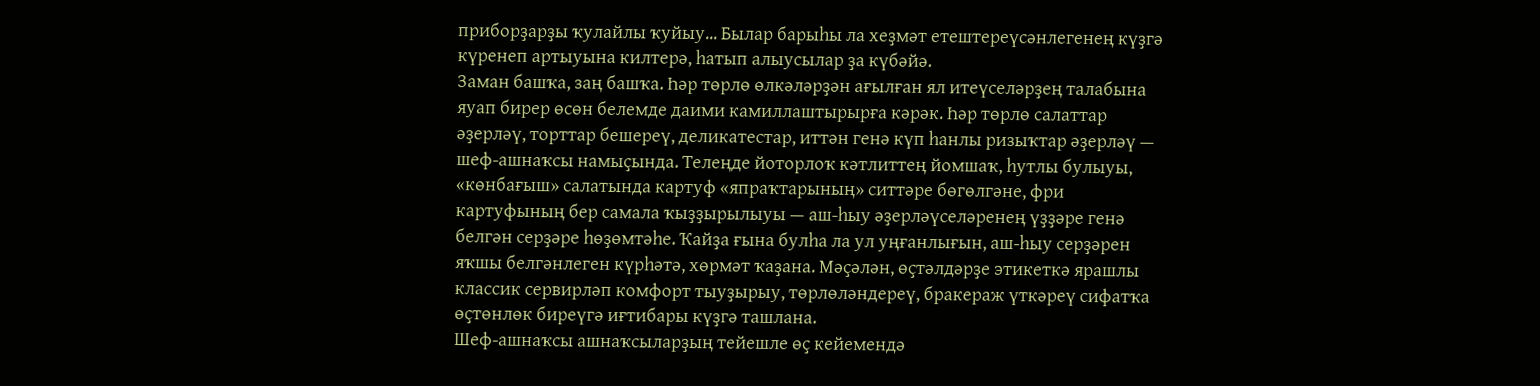приборҙарҙы ҡулайлы ҡуйыу... Былар барыһы ла хеҙмәт етештереүсәнлегенең күҙгә күренеп артыуына килтерә, һатып алыусылар ҙа күбәйә.
Заман башҡа, заң башҡа. Һәр төрлө өлкәләрҙән ағылған ял итеүселәрҙең талабына яуап бирер өсөн белемде даими камиллаштырырға кәрәк. Һәр төрлө салаттар әҙерләү, торттар бешереү, деликатестар, иттән генә күп һанлы ризыҡтар әҙерләү — шеф-ашнаҡсы намыҫында. Телеңде йоторлоҡ кәтлиттең йомшаҡ, һутлы булыуы, «көнбағыш» салатында картуф «япраҡтарының» ситтәре бөгөлгәне, фри картуфының бер самала ҡыҙҙырылыуы — аш-һыу әҙерләүселәренең үҙҙәре генә белгән серҙәре һөҙөмтәһе. Ҡайҙа ғына булһа ла ул уңғанлығын, аш-һыу серҙәрен яҡшы белгәнлеген күрһәтә, хөрмәт ҡаҙана. Мәҫәлән, өҫтәлдәрҙе этикеткә ярашлы классик сервирләп комфорт тыуҙырыу, төрлөләндереү, бракераж үткәреү сифатҡа өҫтөнлөк биреүгә иғтибары күҙгә ташлана.
Шеф-ашнаҡсы ашнаҡсыларҙың тейешле өҫ кейемендә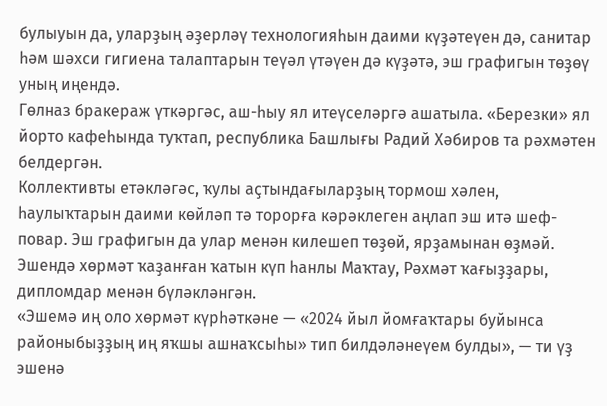булыуын да, уларҙың әҙерләү технологияһын даими күҙәтеүен дә, санитар һәм шәхси гигиена талаптарын теүәл үтәүен дә күҙәтә, эш графигын төҙөү уның иңендә.
Гөлназ бракераж үткәргәс, аш-һыу ял итеүселәргә ашатыла. «Березки» ял йорто кафеһында туҡтап, республика Башлығы Радий Хәбиров та рәхмәтен белдергән.
Коллективты етәкләгәс, ҡулы аҫтындағыларҙың тормош хәлен, һаулыҡтарын даими көйләп тә торорға кәрәклеген аңлап эш итә шеф-повар. Эш графигын да улар менән килешеп төҙөй, ярҙамынан өҙмәй. Эшендә хөрмәт ҡаҙанған ҡатын күп һанлы Маҡтау, Рәхмәт ҡағыҙҙары, дипломдар менән бүләкләнгән.
«Эшемә иң оло хөрмәт күрһәткәне — «2024 йыл йомғаҡтары буйынса районыбыҙҙың иң яҡшы ашнаҡсыһы» тип билдәләнеүем булды», — ти үҙ эшенә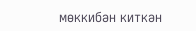мөккибән киткән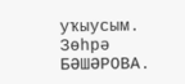уҡыусым.
Зөһрә БӘШӘРОВА.